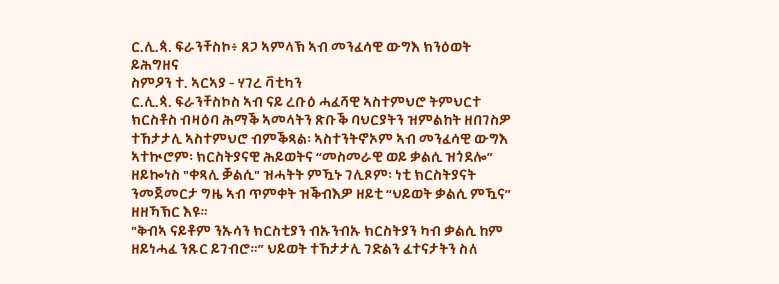ር.ሊ.ጳ. ፍራንቸስኮ፥ ጸጋ ኣምላኽ ኣብ መንፈሳዊ ውግእ ክንዕወት ይሕግዘና
ስምዖን ተ. ኣርኣያ - ሃገረ ቫቲካን
ር.ሊ.ጳ. ፍራንቸስኮስ ኣብ ናይ ረቡዕ ሓፈሻዊ ኣስተምህሮ ትምህርተ ክርስቶስ ብዛዕባ ሕማቕ ኣመላትን ጽቡቕ ባህርያትን ዝምልከት ዘበገስዎ ተኸታታሊ ኣስተምህሮ ብምቕጻል፡ ኣስተንትኖኦም ኣብ መንፈሳዊ ውግእ ኣተኲሮም፡ ክርስትያናዊ ሕይወትና “መስመራዊ ወይ ቃልሲ ዝጎደሎ” ዘይኰነስ "ቀጻሊ ቓልሲ" ዝሓትት ምዃኑ ገሊጾም፡ ነቲ ክርስትያናት ንመጀመርታ ግዜ ኣብ ጥምቀት ዝቕብእዎ ዘይቲ “ህይወት ቃልሲ ምዃና” ዘዘኻኽር እዩ።
"ቅብኣ ናይቶም ንኡሳን ክርስቲያን ብኡንብኡ ክርስትያን ካብ ቃልሲ ከም ዘይነሓፈ ንጹር ይገብሮ።” ህይወት ተኸታታሊ ገድልን ፈተናታትን ስለ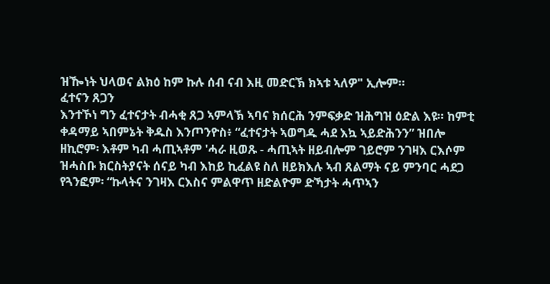ዝዀነት ህላወና ልክዕ ከም ኩሉ ሰብ ናብ እዚ መድርኽ ክኣቱ ኣለዎ" ኢሎም።
ፈተናን ጸጋን
እንተኾነ ግን ፈተናታት ብሓቂ ጸጋ ኣምላኽ ኣባና ክሰርሕ ንምፍቃድ ዝሕግዝ ዕድል እዩ። ከምቲ ቀዳማይ ኣበምኔት ቅዱስ እንጦንዮስ፥ “ፈተናታት ኣወግዱ ሓደ እኳ ኣይድሕንን” ዝበሎ ዘኪሮም፡ እቶም ካብ ሓጢኣቶም 'ሓራ ዚወጹ - ሓጢኣት ዘይብሎም ገይሮም ንገዛእ ርእሶም ዝሓስቡ ክርስትያናት ሰናይ ካብ እከይ ኪፈልዩ ስለ ዘይክእሉ ኣብ ጸልማት ናይ ምንባር ሓደጋ የጓንፎም፡ “ኩላትና ንገዛእ ርእስና ምልዋጥ ዘድልዮም ድኻታት ሓጥኣን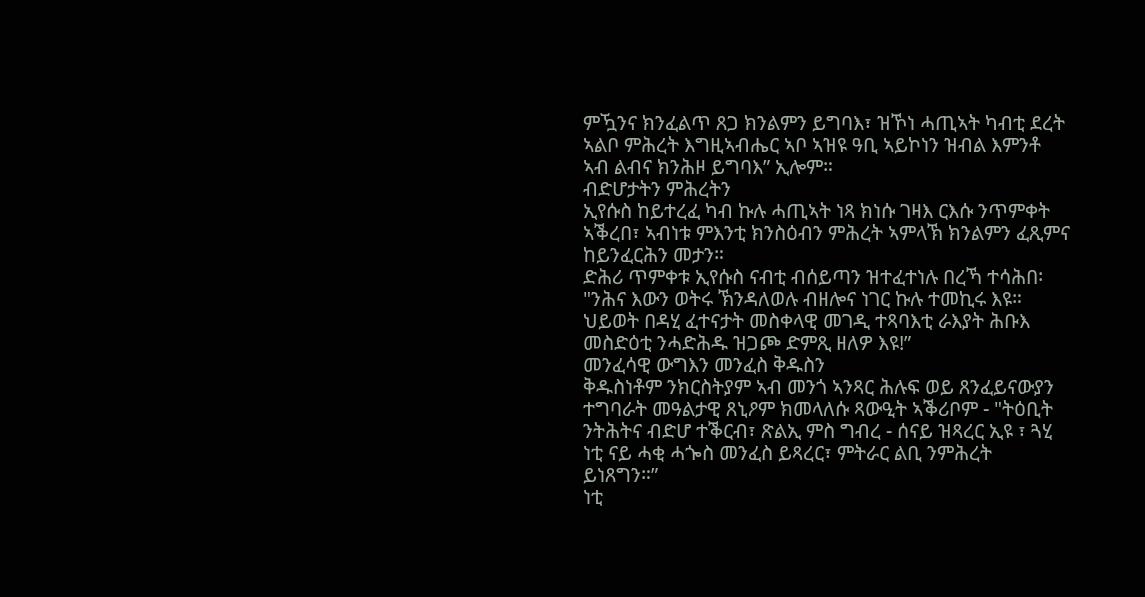ምዃንና ክንፈልጥ ጸጋ ክንልምን ይግባእ፣ ዝኾነ ሓጢኣት ካብቲ ደረት ኣልቦ ምሕረት እግዚኣብሔር ኣቦ ኣዝዩ ዓቢ ኣይኮነን ዝብል እምንቶ ኣብ ልብና ክንሕዞ ይግባእ” ኢሎም።
ብድሆታትን ምሕረትን
ኢየሱስ ከይተረፈ ካብ ኩሉ ሓጢኣት ነጻ ክነሱ ገዛእ ርእሱ ንጥምቀት ኣቕረበ፣ ኣብነቱ ምእንቲ ክንስዕብን ምሕረት ኣምላኽ ክንልምን ፈጺምና ከይንፈርሕን መታን።
ድሕሪ ጥምቀቱ ኢየሱስ ናብቲ ብሰይጣን ዝተፈተነሉ በረኻ ተሳሕበ፡ "ንሕና እውን ወትሩ ኽንዳለወሉ ብዘሎና ነገር ኩሉ ተመኪሩ እዩ። ህይወት በዳሂ ፈተናታት መስቀላዊ መገዲ ተጻባእቲ ራእያት ሕቡእ መስድዕቲ ንሓድሕዱ ዝጋጮ ድምጺ ዘለዎ እዩ!”
መንፈሳዊ ውግእን መንፈስ ቅዱስን
ቅዱስነቶም ንክርስትያም ኣብ መንጎ ኣንጻር ሕሉፍ ወይ ጸንፈይናውያን ተግባራት መዓልታዊ ጸኒዖም ክመላለሱ ጻውዒት ኣቕሪቦም - "ትዕቢት ንትሕትና ብድሆ ተቕርብ፣ ጽልኢ ምስ ግብረ - ሰናይ ዝጻረር ኢዩ ፣ ጓሂ ነቲ ናይ ሓቂ ሓጐስ መንፈስ ይጻረር፣ ምትራር ልቢ ንምሕረት ይነጸግን።”
ነቲ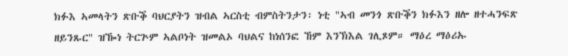ክፉእ ኣመላትን ጽቡቕ ባህርያትን ዝብል ኣርስቲ ብምስትንታን፡ ነቲ "ኣብ መንጎ ጽቡቕን ክፉእን ዘሎ ዘተሓንፍጽ ዘይንጹር" ዝዀነ ትርጕም ኣልቦነት ዝመልኦ ባህልና ከነሰንፎ ኸም እንኽእል ገሊጾም። ማዕረ ማዕሪኡ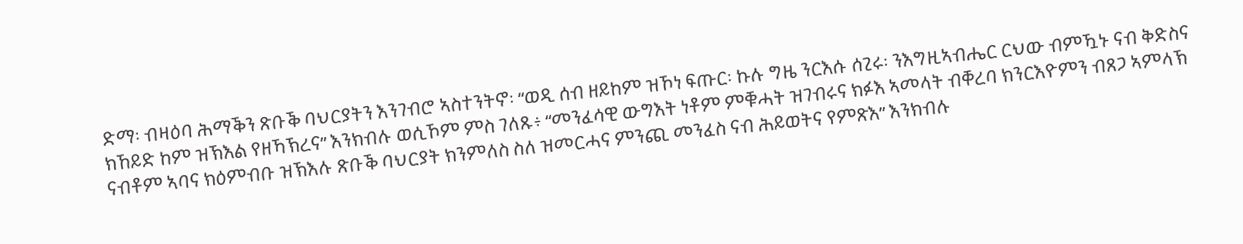ድማ፡ ብዛዕባ ሕማቕን ጽቡቕ ባህርያትን እንገብሮ ኣስተንትኖ፡ “ወዲ ሰብ ዘይከም ዝኾነ ፍጡር፡ ኩሉ ግዜ ንርእሱ ሰጊሩ፡ ንእግዚኣብሔር ርህው ብምዃኑ ናብ ቅድስና ክኸይድ ከም ዝኽእል የዘኻኽረና” እንክብሉ ወሲኾም ምስ ገለጹ፥ “መንፈሳዊ ውግእት ነቶም ምቑሓት ዝገብሩና ክፉእ ኣመላት ብቐረባ ክንርእዮምን ብጸጋ ኣምላኽ ናብቶም ኣባና ክዕምብቡ ዝኽእሉ ጽቡቕ ባህርያት ክንምለስ ስለ ዝመርሓና ምንጪ መንፈስ ናብ ሕይወትና የምጽእ” እንክብሉ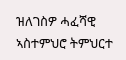ዝለገስዎ ሓፈሻዊ ኣስተምህሮ ትምህርተ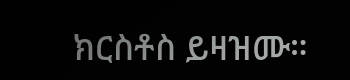ክርስቶስ ይዛዝሙ።